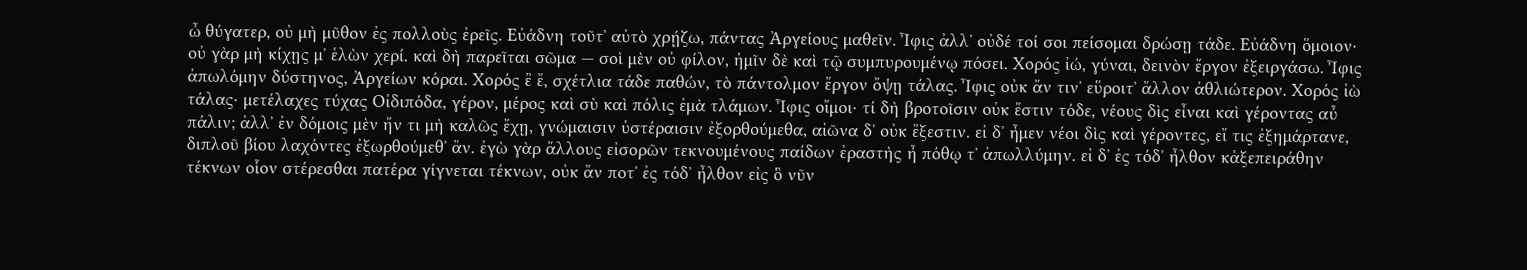ὦ θύγατερ, οὐ μὴ μῦθον ἐς πολλοὺς ἐρεῖς. Εὐάδνη τοῦτʼ αὐτὸ χρῄζω, πάντας Ἀργείους μαθεῖν. Ἶφις ἀλλʼ οὐδέ τοί σοι πείσομαι δρώσῃ τάδε. Εὐάδνη ὅμοιον· οὐ γὰρ μὴ κίχῃς μʼ ἑλὼν χερί. καὶ δὴ παρεῖται σῶμα — σοὶ μὲν οὐ φίλον, ἡμῖν δὲ καὶ τῷ συμπυρουμένῳ πόσει. Χορός ἰώ, γύναι, δεινὸν ἔργον ἐξειργάσω. Ἶφις ἀπωλόμην δύστηνος, Ἀργείων κόραι. Χορός ἒ ἔ, σχέτλια τάδε παθών, τὸ πάντολμον ἔργον ὄψῃ τάλας. Ἶφις οὐκ ἄν τινʼ εὕροιτʼ ἄλλον ἀθλιώτερον. Χορός ἰὼ τάλας· μετέλαχες τύχας Οἰδιπόδα, γέρον, μέρος καὶ σὺ καὶ πόλις ἐμὰ τλάμων. Ἶφις οἴμοι· τί δὴ βροτοῖσιν οὐκ ἔστιν τόδε, νέους δὶς εἶναι καὶ γέροντας αὖ πάλιν; ἀλλʼ ἐν δόμοις μὲν ἤν τι μὴ καλῶς ἔχῃ, γνώμαισιν ὑστέραισιν ἐξορθούμεθα, αἰῶνα δʼ οὐκ ἔξεστιν. εἰ δʼ ἦμεν νέοι δὶς καὶ γέροντες, εἴ τις ἐξημάρτανε, διπλοῦ βίου λαχόντες ἐξωρθούμεθʼ ἄν. ἐγὼ γὰρ ἄλλους εἰσορῶν τεκνουμένους παίδων ἐραστὴς ἦ πόθῳ τʼ ἀπωλλύμην. εἰ δʼ ἐς τόδʼ ἦλθον κἀξεπειράθην τέκνων οἷον στέρεσθαι πατέρα γίγνεται τέκνων, οὐκ ἄν ποτʼ ἐς τόδʼ ἦλθον εἰς ὃ νῦν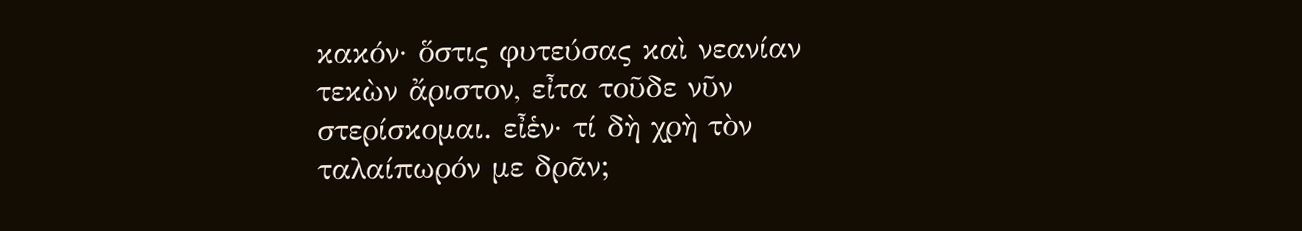κακόν· ὅστις φυτεύσας καὶ νεανίαν τεκὼν ἄριστον, εἶτα τοῦδε νῦν στερίσκομαι. εἶἑν· τί δὴ χρὴ τὸν ταλαίπωρόν με δρᾶν;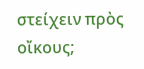στείχειν πρὸς οἴκους;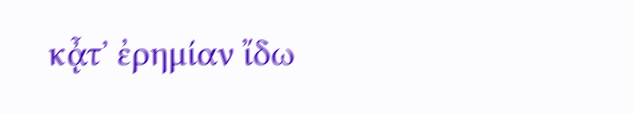κᾆτʼ ἐρημίαν ἴδω